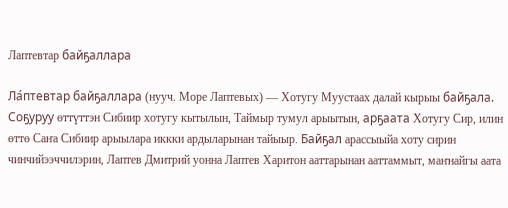Лаптевтар байҕаллара

Ла́птевтар байҕаллара (нууч. Море Лаптевых) — Хотугу Муустаах далай кырыы байҕала. Соҕуруу өттүттэн Сибиир хотугу кытылын, Таймыр тумул арыытын, арҕаата Хотугу Сир, илин өттө Саҥа Сибиир арыылара иккки ардыларынан тайыыр. Байҕал арассыыйа хоту сирин чинчийээччилэрин, Лаптев Дмитрий уонна Лаптев Харитон ааттарынан ааттаммыт, маҥнайгы аата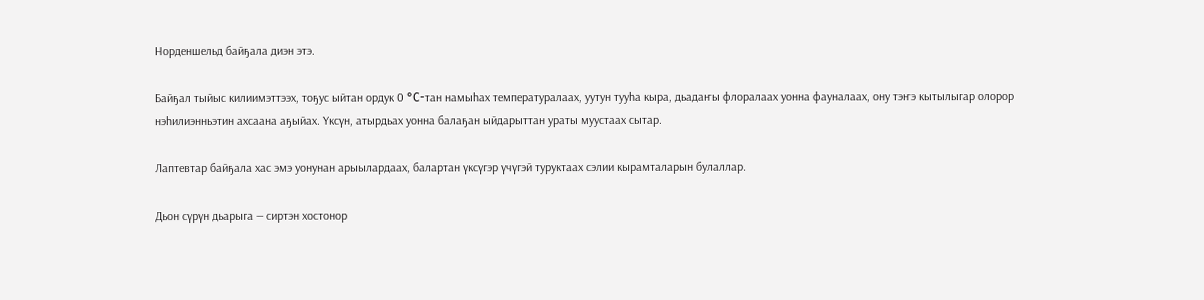Норденшельд байҕала диэн этэ.

Байҕал тыйыс килиимэттээх, тоҕус ыйтан ордук 0 °C-тан намыһах температуралаах, уутун тууһа кыра, дьадаҥы флоралаах уонна фауналаах, ону тэҥэ кытылыгар олорор нэһилиэнньэтин ахсаана аҕыйах. Үксүн, атырдьах уонна балаҕан ыйдарыттан ураты муустаах сытар.

Лаптевтар байҕала хас эмэ уонунан арыылардаах, балартан үксүгэр үчүгэй туруктаах сэлии кырамталарын булаллар.

Дьон сүрүн дьарыга — сиртэн хостонор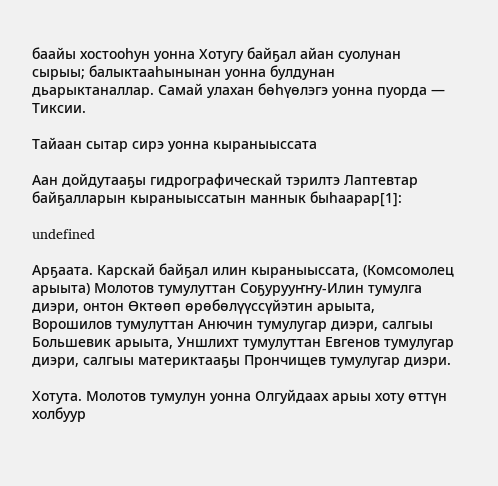баайы хостооһун уонна Хотугу байҕал айан суолунан сырыы; балыктааһынынан уонна булдунан дьарыктаналлар. Самай улахан бөһүөлэгэ уонна пуорда — Тиксии.

Тайаан сытар сирэ уонна кыраныыссата

Аан дойдутааҕы гидрографическай тэрилтэ Лаптевтар байҕалларын кыраныыссатын маннык быһаарар[1]:

undefined

Арҕаата. Карскай байҕал илин кыраныыссата, (Комсомолец арыыта) Молотов тумулуттан Соҕурууҥҥу-Илин тумулга диэри, онтон Өктөөп өрөбөлүүссүйэтин арыыта, Ворошилов тумулуттан Анючин тумулугар диэри, салгыы Большевик арыыта, Уншлихт тумулуттан Евгенов тумулугар диэри, салгыы материктааҕы Прончищев тумулугар диэри.

Хотута. Молотов тумулун уонна Олгуйдаах арыы хоту өттүн холбуур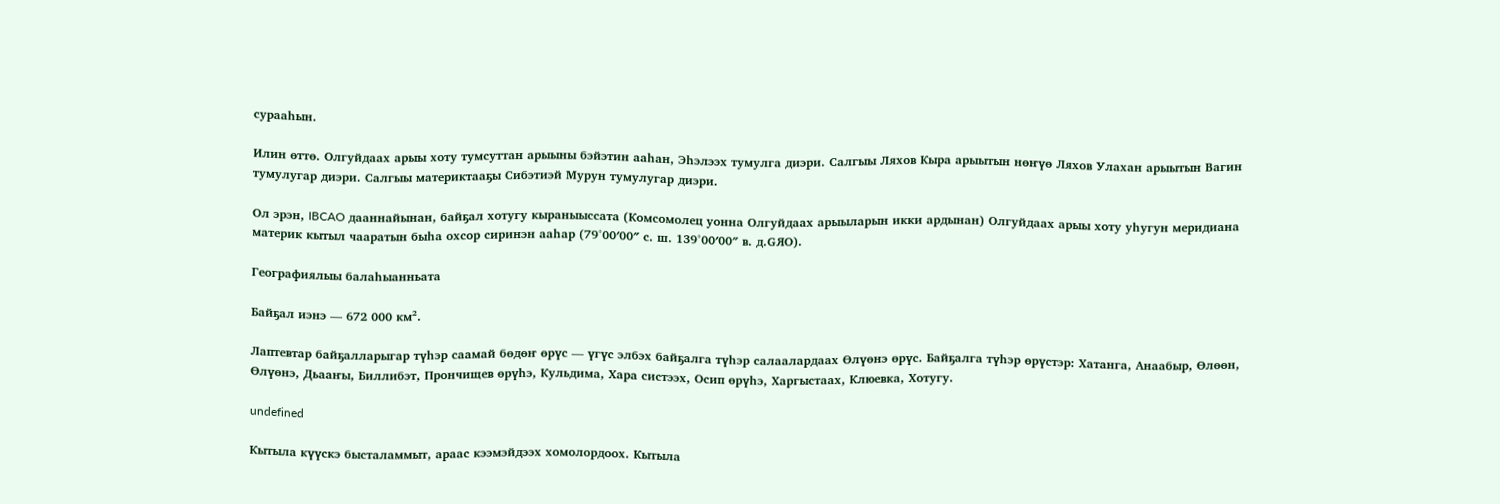сурааһын.

Илин өттө. Олгуйдаах арыы хоту тумсуттан арыыны бэйэтин ааһан, Эһэлээх тумулга диэри. Салгыы Ляхов Кыра арыытын нөҥүө Ляхов Улахан арыытын Вагин тумулугар диэри. Салгыы материктааҕы Сибэтиэй Мурун тумулугар диэри.

Ол эрэн, IBCAO дааннайынан, байҕал хотугу кыраныыссата (Комсомолец уонна Олгуйдаах арыыларын икки ардынан) Олгуйдаах арыы хоту уһугун меридиана материк кытыл чааратын быһа охсор сиринэн ааһар (79°00′00″ с. ш. 139°00′00″ в. д.GЯO).

Географиялыы балаһыанньата

Байҕал иэнэ — 672 000 км².

Лаптевтар байҕалларыгар түһэр саамай бөдөҥ өрүс — үгүс элбэх байҕалга түһэр салаалардаах Өлүөнэ өрүс. Байҕалга түһэр өрүстэр: Хатанга, Анаабыр, Өлөөн, Өлүөнэ, Дьааҥы, Биллибэт, Прончищев өрүһэ, Кульдима, Хара систээх, Осип өрүһэ, Харгыстаах, Клюевка, Хотугу.

undefined

Кытыла күүскэ бысталаммыт, араас кээмэйдээх хомолордоох. Кытыла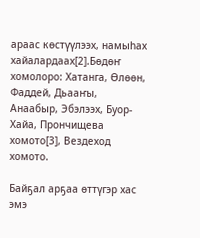араас көстүүлээх, намыһах хайалардаах[2].Бөдөҥ хомолоро: Хатанга, Өлөөн, Фаддей, Дьааҥы, Анаабыр, Эбэлээх, Буор-Хайа, Прончищева хомото[3], Вездеход хомото.

Байҕал арҕаа өттүгэр хас эмэ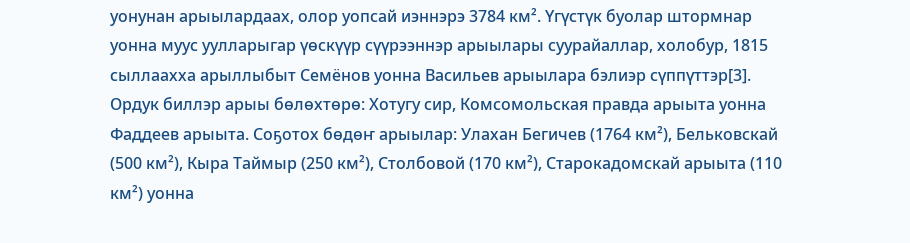уонунан арыылардаах, олор уопсай иэннэрэ 3784 км². Үгүстүк буолар штормнар уонна муус уулларыгар үөскүүр сүүрээннэр арыылары суурайаллар, холобур, 1815 сыллаахха арыллыбыт Семёнов уонна Васильев арыылара бэлиэр сүппүттэр[3]. Ордук биллэр арыы бөлөхтөрө: Хотугу сир, Комсомольская правда арыыта уонна Фаддеев арыыта. Соҕотох бөдөҥ арыылар: Улахан Бегичев (1764 км²), Бельковскай (500 км²), Кыра Таймыр (250 км²), Столбовой (170 км²), Старокадомскай арыыта (110 км²) уонна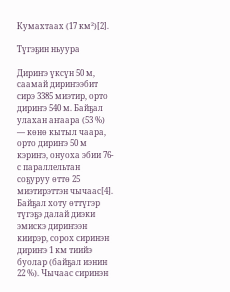Кумахтаах (17 км²)[2].

Түгэҕин ньуура

Дириҥэ үксүн 50 м, саамай дириҥээбит сирэ 3385 миэтир, орто дириҥэ 540 м. Байҕал улахан аҥаара (53 %) — көнө кытыл чаара, орто дириҥэ 50 м кэриҥэ, онуоха эбии 76-с параллельтан соҕуруу өттө 25 миэтирэттэн чычаас[4]. Байҕал хоту өттүгэр түгэҕэ далай диэки эмискэ дириҥээн киирэр, сорох сиринэн дириҥэ 1 км тиийэ буолар (байҕал иэнин 22 %). Чычаас сиринэн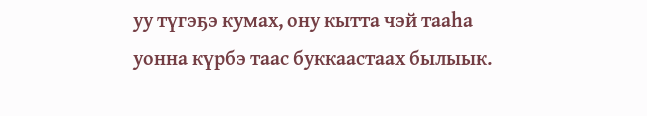уу түгэҕэ кумах, ону кытта чэй тааһа уонна күрбэ таас буккаастаах былыык.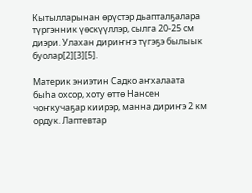Кытылларынан өрүстэр дьапталҕалара түргэнник үөскүүллэр, сылга 20-25 см диэри. Улахан дириҥҥэ түгэҕэ былыык буолар[2][3][5].

Материк эниэтин Садко аҥхалаата быһа охсор, хоту өттө Нансен чоҥкучаҕар киирэр, манна дириҥэ 2 км ордук. Лаптевтар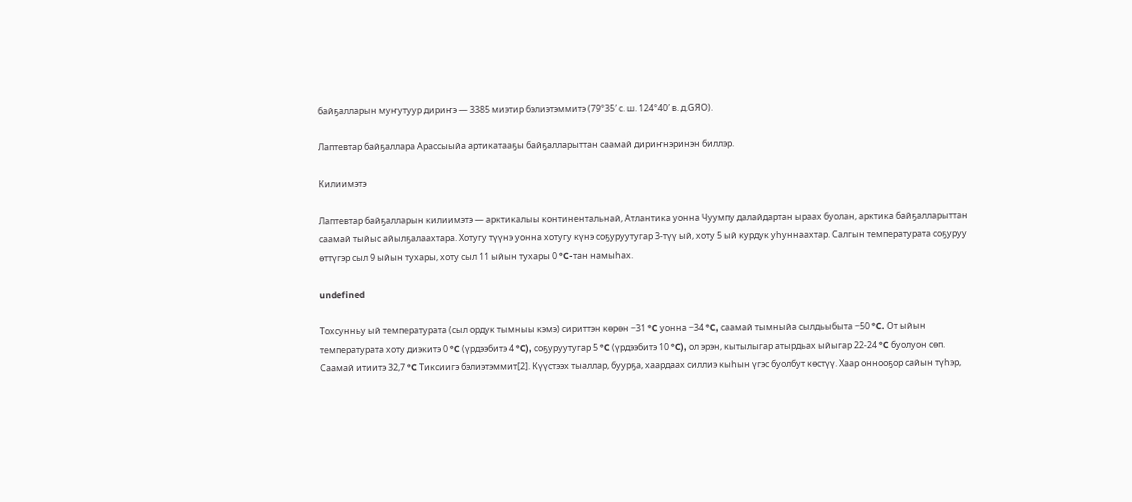байҕалларын муҥутуур дириҥэ — 3385 миэтир бэлиэтэммитэ (79°35′ с. ш. 124°40′ в. д.GЯO).

Лаптевтар байҕаллара Арассыыйа артикатааҕы байҕалларыттан саамай дириҥнэринэн биллэр.

Килиимэтэ

Лаптевтар байҕалларын килиимэтэ — арктикалыы континентальнай, Атлантика уонна Чуумпу далайдартан ыраах буолан, арктика байҕалларыттан саамай тыйыс айылҕалаахтара. Хотугу түүнэ уонна хотугу күнэ соҕуруутугар 3-түү ый, хоту 5 ый курдук уһуннаахтар. Салгын температурата соҕуруу өттүгэр сыл 9 ыйын тухары, хоту сыл 11 ыйын тухары 0 °C-тан намыһах.

undefined

Тохсунньу ый температурата (сыл ордук тымныы кэмэ) сириттэн көрөн −31 °C уонна −34 °C, саамай тымныйа сылдьыбыта −50 °C. От ыйын температурата хоту диэкитэ 0 °C (үрдээбитэ 4 °C), соҕуруутугар 5 °C (үрдээбитэ 10 °C), ол эрэн, кытылыгар атырдьах ыйыгар 22-24 °C буолуон сөп. Саамай итиитэ 32,7 °C Тиксиигэ бэлиэтэммит[2]. Күүстээх тыаллар, буурҕа, хаардаах силлиэ кыһын үгэс буолбут көстүү. Хаар оннооҕор сайын түһэр,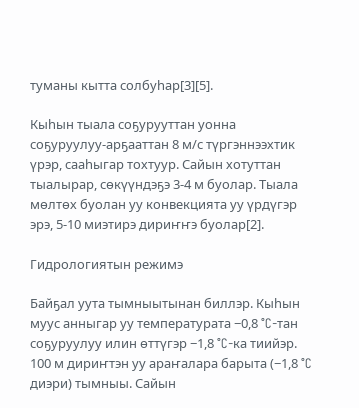туманы кытта солбуһар[3][5].

Кыһын тыала соҕурууттан уонна соҕуруулуу-арҕааттан 8 м/с түргэннээхтик үрэр, сааһыгар тохтуур. Сайын хотуттан тыалырар, сөкүүндэҕэ 3-4 м буолар. Тыала мөлтөх буолан уу конвекцията уу үрдүгэр эрэ, 5-10 миэтирэ дириҥҥэ буолар[2].

Гидрологиятын режимэ

Байҕал уута тымныытынан биллэр. Кыһын муус анныгар уу температурата −0,8 °C-тан соҕуруулуу илин өттүгэр −1,8 °C-ка тиийэр. 100 м дириҥтэн уу араҥалара барыта (−1,8 °C диэри) тымныы. Сайын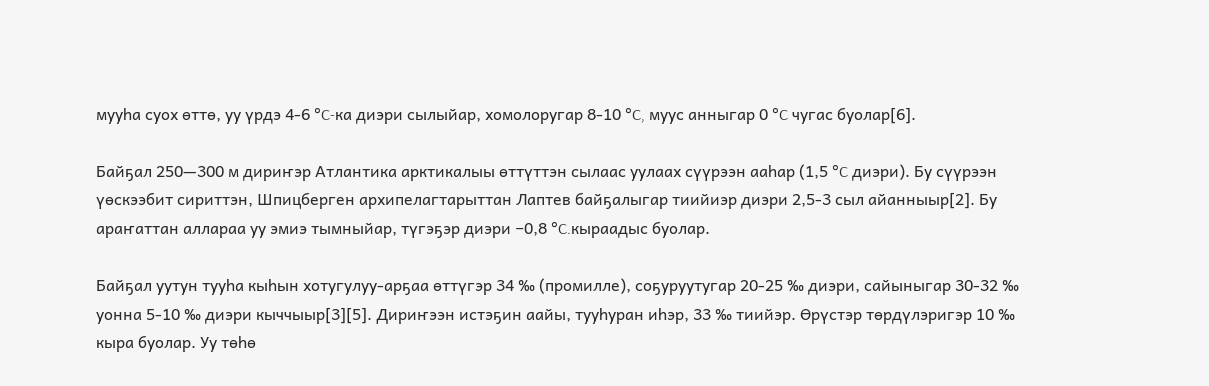мууһа суох өттө, уу үрдэ 4-6 °C-ка диэри сылыйар, хомолоругар 8-10 °C, муус анныгар 0 °C чугас буолар[6].

Байҕал 250—300 м дириҥэр Атлантика арктикалыы өттүттэн сылаас уулаах сүүрээн ааһар (1,5 °C диэри). Бу сүүрээн үөскээбит сириттэн, Шпицберген архипелагтарыттан Лаптев байҕалыгар тиийиэр диэри 2,5-3 сыл айанныыр[2]. Бу араҥаттан аллараа уу эмиэ тымныйар, түгэҕэр диэри −0,8 °C.кыраадыс буолар.

Байҕал уутун тууһа кыһын хотугулуу-арҕаа өттүгэр 34 ‰ (промилле), соҕуруутугар 20-25 ‰ диэри, сайыныгар 30-32 ‰ уонна 5-10 ‰ диэри кыччыыр[3][5]. Дириҥээн истэҕин аайы, тууһуран иһэр, 33 ‰ тиийэр. Өрүстэр төрдүлэригэр 10 ‰ кыра буолар. Уу төһө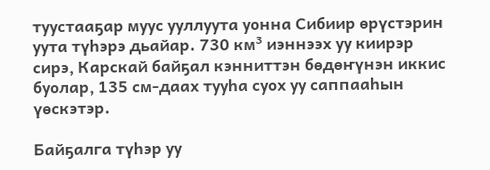туустааҕар муус ууллуута уонна Сибиир өрүстэрин уута түһэрэ дьайар. 730 км³ иэннээх уу киирэр сирэ, Карскай байҕал кэнниттэн бөдөҥүнэн иккис буолар, 135 см-даах тууһа суох уу саппааһын үөскэтэр.

Байҕалга түһэр уу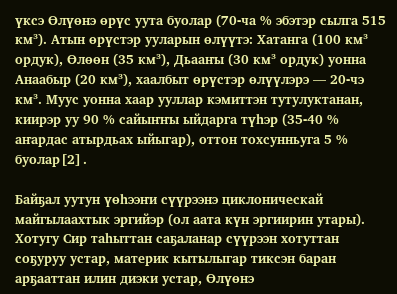үксэ Өлүөнэ өрүс уута буолар (70-ча % эбэтэр сылга 515 км³). Атын өрүстэр ууларын өлүүтэ: Хатанга (100 км³ ордук), Өлөөн (35 км³), Дьааҥы (30 км³ ордук) уонна Анаабыр (20 км³), хаалбыт өрүстэр өлүүлэрэ — 20-чэ км³. Муус уонна хаар ууллар кэмиттэн тутулуктанан, киирэр уу 90 % сайыҥҥы ыйдарга түһэр (35-40 % аҥардас атырдьах ыйыгар), оттон тохсунньуга 5 % буолар[2].

Байҕал уутун үөһээҥи сүүрээнэ циклоническай майгылаахтык эргийэр (ол аата күн эргиирин утары). Хотугу Сир таһыттан саҕаланар сүүрээн хотуттан соҕуруу устар, материк кытылыгар тиксэн баран арҕааттан илин диэки устар, Өлүөнэ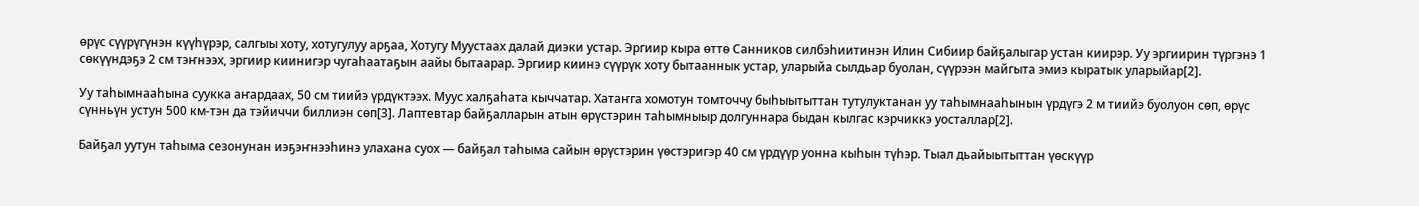өрүс сүүрүгүнэн күүһүрэр, салгыы хоту, хотугулуу арҕаа, Хотугу Муустаах далай диэки устар. Эргиир кыра өттө Санников силбэһиитинэн Илин Сибиир байҕалыгар устан киирэр. Уу эргиирин түргэнэ 1 сөкүүндэҕэ 2 см тэҥнээх, эргиир киинигэр чугаһаатаҕын аайы бытаарар. Эргиир киинэ сүүрүк хоту бытааннык устар, уларыйа сылдьар буолан, сүүрээн майгыта эмиэ кыратык уларыйар[2].

Уу таһымнааһына суукка аҥардаах, 50 см тиийэ үрдүктээх. Муус халҕаһата кыччатар. Хатаҥга хомотун томточчу быһыытыттан тутулуктанан уу таһымнааһынын үрдүгэ 2 м тиийэ буолуон сөп, өрүс сүнньүн устун 500 км-тэн да тэйиччи биллиэн сөп[3]. Лаптевтар байҕалларын атын өрүстэрин таһымныыр долгуннара быдан кылгас кэрчиккэ уосталлар[2].

Байҕал уутун таһыма сезонунан иэҕэҥнээһинэ улахана суох — байҕал таһыма сайын өрүстэрин үөстэригэр 40 см үрдүүр уонна кыһын түһэр. Тыал дьайыытыттан үөскүүр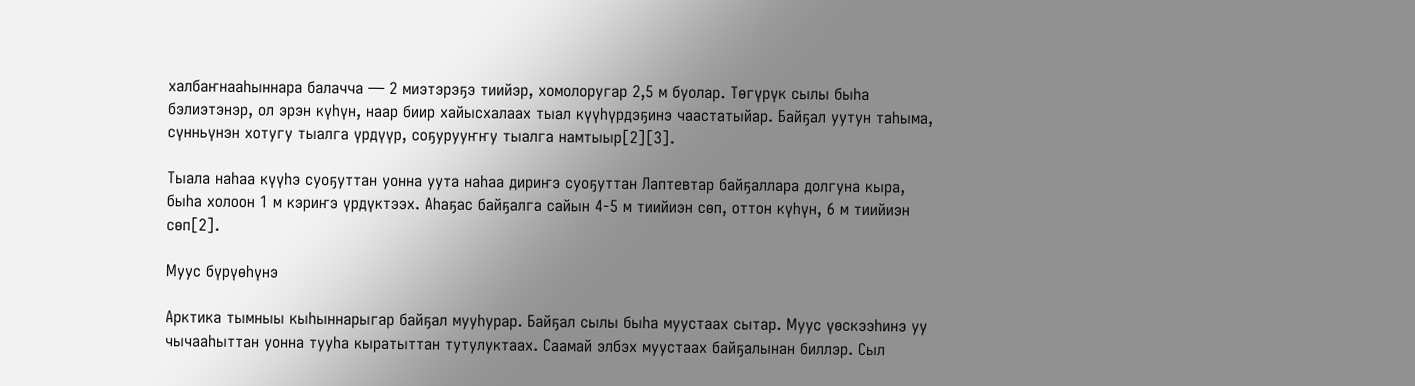халбаҥнааһыннара балачча — 2 миэтэрэҕэ тиийэр, хомолоругар 2,5 м буолар. Төгүрүк сылы быһа бэлиэтэнэр, ол эрэн күһүн, наар биир хайысхалаах тыал күүһүрдэҕинэ чаастатыйар. Байҕал уутун таһыма, сүнньүнэн хотугу тыалга үрдүүр, соҕурууҥҥу тыалга намтыыр[2][3].

Тыала наһаа күүһэ суоҕуттан уонна уута наһаа дириҥэ суоҕуттан Лаптевтар байҕаллара долгуна кыра, быһа холоон 1 м кэриҥэ үрдүктээх. Аһаҕас байҕалга сайын 4-5 м тиийиэн сөп, оттон күһүн, 6 м тиийиэн сөп[2].

Муус бүрүөһүнэ

Арктика тымныы кыһыннарыгар байҕал мууһурар. Байҕал сылы быһа муустаах сытар. Муус үөскээһинэ уу чычааһыттан уонна тууһа кыратыттан тутулуктаах. Саамай элбэх муустаах байҕалынан биллэр. Сыл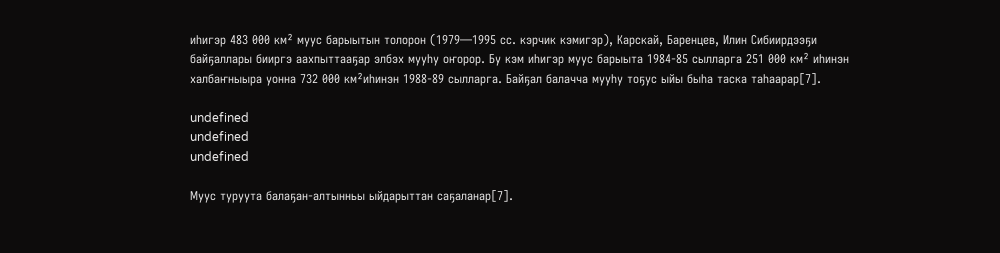иһигэр 483 000 км² муус барыытын толорон (1979—1995 сс. кэрчик кэмигэр), Карскай, Баренцев, Илин Сибиирдээҕи байҕаллары бииргэ аахпыттааҕар элбэх мууһу оҥорор. Бу кэм иһигэр муус барыыта 1984-85 сылларга 251 000 км² иһинэн халбаҥныыра уонна 732 000 км²иһинэн 1988-89 сылларга. Байҕал балачча мууһу тоҕус ыйы быһа таска таһаарар[7].

undefined
undefined
undefined

Муус туруута балаҕан-алтынньы ыйдарыттан саҕаланар[7].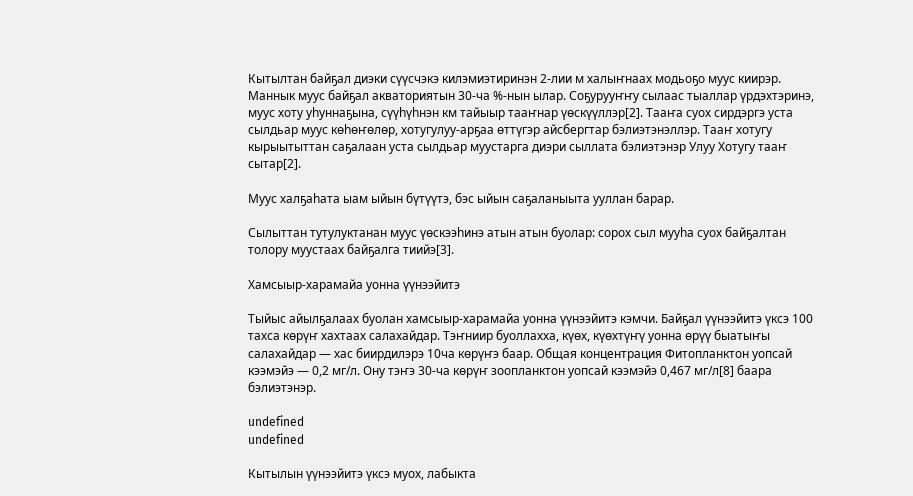Кытылтан байҕал диэки сүүсчэкэ килэмиэтиринэн 2-лии м халыҥнаах модьоҕо муус киирэр. Маннык муус байҕал акваториятын 30-ча %-нын ылар. Соҕурууҥҥу сылаас тыаллар үрдэхтэринэ, муус хоту уһуннаҕына, сүүһүһнэн км тайыыр тааҥнар үөскүүллэр[2]. Тааҥа суох сирдэргэ уста сылдьар муус көһөҥөлөр, хотугулуу-арҕаа өттүгэр айсбергтар бэлиэтэнэллэр. Тааҥ хотугу кырыытыттан саҕалаан уста сылдьар муустарга диэри сыллата бэлиэтэнэр Улуу Хотугу тааҥ сытар[2].

Муус халҕаһата ыам ыйын бүтүүтэ, бэс ыйын саҕаланыыта ууллан барар.

Сылыттан тутулуктанан муус үөскээһинэ атын атын буолар: сорох сыл мууһа суох байҕалтан толору муустаах байҕалга тиийэ[3].

Хамсыыр-харамайа уонна үүнээйитэ

Тыйыс айылҕалаах буолан хамсыыр-харамайа уонна үүнээйитэ кэмчи. Байҕал үүнээйитэ үксэ 100 тахса көрүҥ хахтаах салахайдар. Тэҥниир буоллахха, күөх, күөхтүҥү уонна өрүү быатыҥы салахайдар — хас биирдилэрэ 10ча көрүҥэ баар. Общая концентрация Фитопланктон уопсай кээмэйэ — 0,2 мг/л. Ону тэҥэ 30-ча көрүҥ зоопланктон уопсай кээмэйэ 0,467 мг/л[8] баара бэлиэтэнэр.

undefined
undefined

Кытылын үүнээйитэ үксэ муох, лабыкта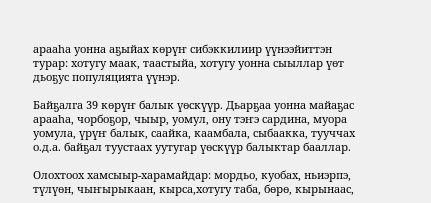арааһа уонна аҕыйах көрүҥ сибэккилиир үүнээйиттэн турар: хотугу маак, таастыйа, хотугу уонна сыыллар үөт дьоҕус популяцията үүнэр.

Байҕалга 39 көрүҥ балык үөскүүр. Дьарҕаа уонна майаҕас арааһа, чорбоҕор, чыыр, уомул, ону тэҥэ сардина, муора уомула, үрүҥ балык, саайка, каамбала, сыбаакка, тууччах о.д.а. байҕал туустаах уутугар үөскүүр балыктар бааллар.

Олохтоох хамсыыр-харамайдар: мордьо, куобах, ньиэрпэ, түлүөн, чыҥырыкаан, кырса,хотугу таба, бөрө, кырынаас,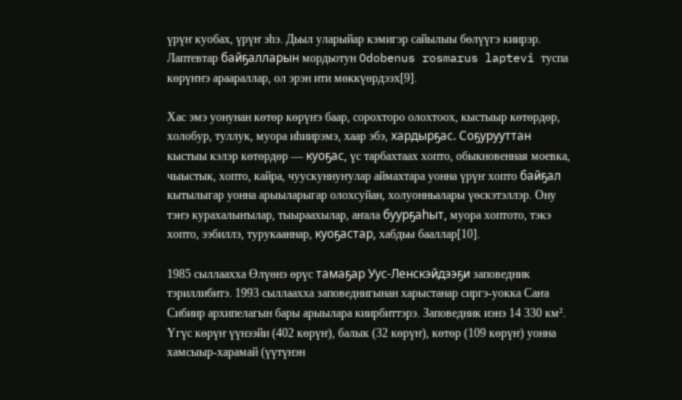үрүҥ куобах, үрүҥ эһэ. Дьыл уларыйар кэмигэр сайылыы бөлүүгэ киирэр. Лаптевтар байҕалларын мордьотун Odobenus rosmarus laptevi туспа көрүҥҥэ араараллар, ол эрэн ити мөккүөрдээх[9].

Хас эмэ уонунан көтөр көрүҥэ баар, сорохторо олохтоох, кыстыыр көтөрдөр, холобур, туллук, муора иһиирэмэ, хаар эбэ, хардырҕас. Соҕурууттан кыстыы кэлэр көтөрдөр — куоҕас, үс тарбахтаах хопто, обыкновенная моевка, чыыстык, хопто, кайра, чуускуннуҥулар аймахтара уонна үрүҥ хопто байҕал кытылыгар уонна арыыларыгар олохсуйан, холуонньалары үөскэтэллэр. Ону тэҥэ курахалыҥылар, тыыраахылар, аҥала буурҕаһыт, муора хоптото, тэкэ хопто, ээбиллэ, турукааннар, куоҕастар, хабдьы бааллар[10].

1985 сыллаахха Өлүөнэ өрүс тамаҕар Уус-Ленскэйдээҕи заповедник тэриллибитэ. 1993 сыллаахха заповеднигынан харыстанар сиргэ-уокка Саҥа Сибиир архипелагын бары арыылара киирбиттэрэ. Заповедник иэнэ 14 330 км². Үгүс көрүҥ үүнээйи (402 көрүҥ), балык (32 көрүҥ), көтөр (109 көрүҥ) уонна хамсыыр-харамай (үүтүнэн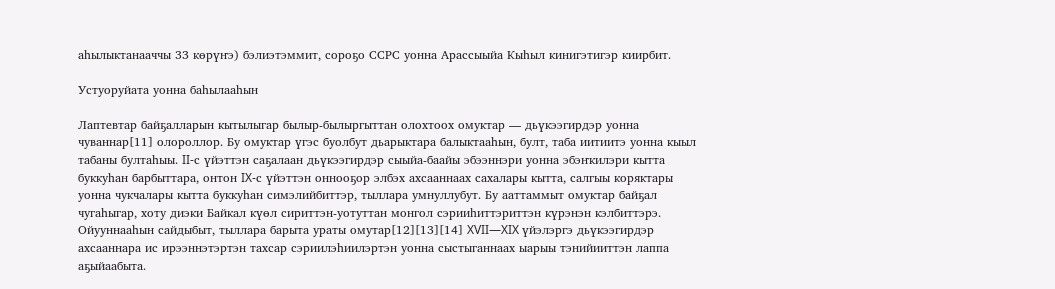аһылыктанааччы 33 көрүҥэ) бэлиэтэммит, сороҕо ССРС уонна Арассыыйа Кыһыл кинигэтигэр киирбит.

Устуоруйата уонна баһылааһын

Лаптевтар байҕалларын кытылыгар былыр-былыргыттан олохтоох омуктар — дьүкээгирдэр уонна чуваннар[11] олороллор. Бу омуктар үгэс буолбут дьарыктара балыктааһын, булт, таба иитиитэ уонна кыыл табаны бултаһыы. II-с үйэттэн саҕалаан дьүкээгирдэр сыыйа-баайы эбээннэри уонна эбэҥкилэри кытта буккуһан барбыттара, онтон IX-с үйэттэн оннооҕор элбэх ахсааннаах сахалары кытта, салгыы коряктары уонна чукчалары кытта буккуһан симэлийбиттэр, тыллара умнуллубут. Бу ааттаммыт омуктар байҕал чугаһыгар, хоту диэки Байкал күөл сириттэн-уотуттан монгол сэрииһиттэриттэн күрэнэн кэлбиттэрэ. Ойууннааһын сайдыбыт, тыллара барыта ураты омутар[12][13][14] XVII—XIX үйэлэргэ дьүкээгирдэр ахсааннара ис ирээннэтэртэн тахсар сэриилэһиилэртэн уонна сыстыганнаах ыарыы тэнийииттэн лаппа аҕыйаабыта.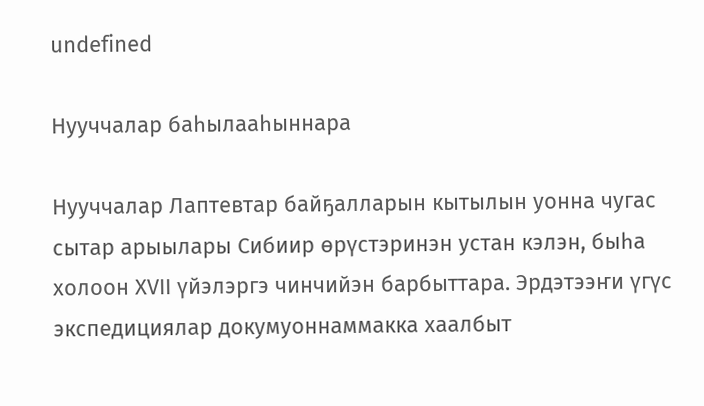undefined

Нууччалар баһылааһыннара

Нууччалар Лаптевтар байҕалларын кытылын уонна чугас сытар арыылары Сибиир өрүстэринэн устан кэлэн, быһа холоон XVII үйэлэргэ чинчийэн барбыттара. Эрдэтээҥи үгүс экспедициялар докумуоннаммакка хаалбыт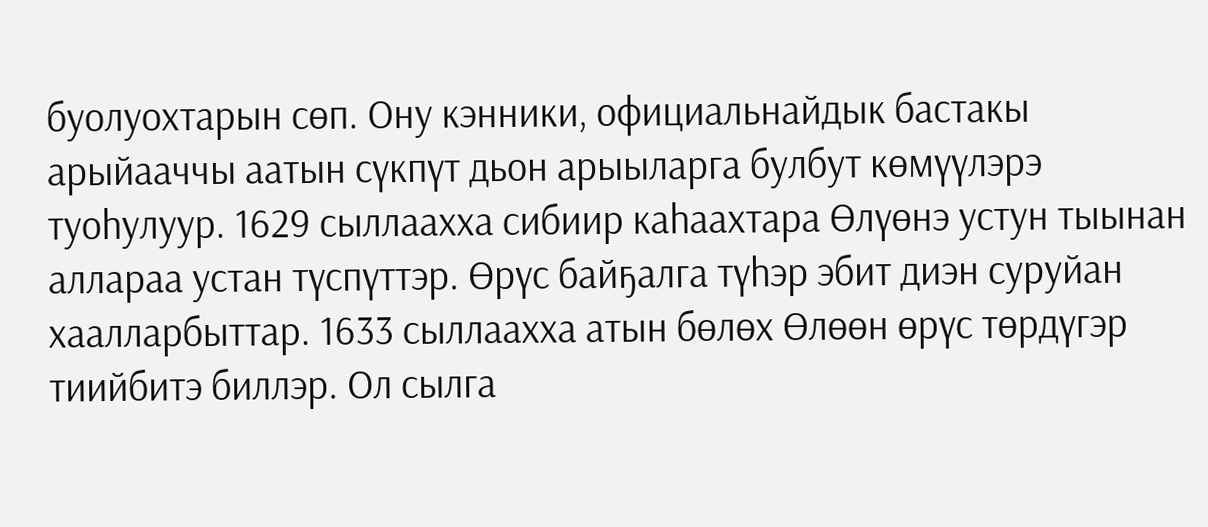буолуохтарын сөп. Ону кэнники, официальнайдык бастакы арыйааччы аатын сүкпүт дьон арыыларга булбут көмүүлэрэ туоһулуур. 1629 сыллаахха сибиир каһаахтара Өлүөнэ устун тыынан аллараа устан түспүттэр. Өрүс байҕалга түһэр эбит диэн суруйан хаалларбыттар. 1633 сыллаахха атын бөлөх Өлөөн өрүс төрдүгэр тиийбитэ биллэр. Ол сылга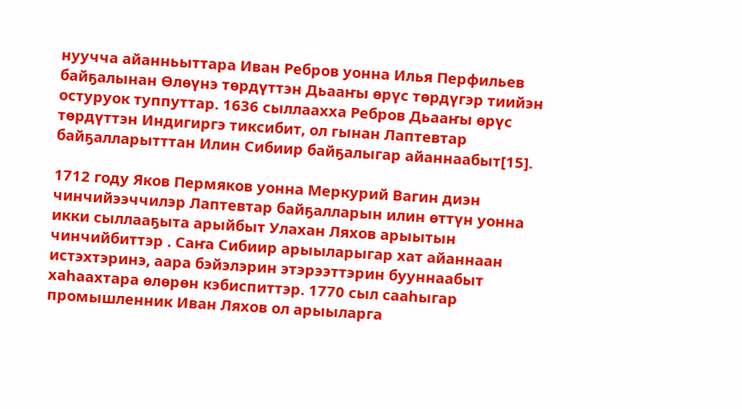нуучча айанньыттара Иван Ребров уонна Илья Перфильев байҕалынан Өлөүнэ төрдүттэн Дьааҥы өрүс төрдүгэр тиийэн остуруок туппуттар. 1636 сыллаахха Ребров Дьааҥы өрүс төрдүттэн Индигиргэ тиксибит, ол гынан Лаптевтар байҕалларытттан Илин Сибиир байҕалыгар айаннаабыт[15].

1712 году Яков Пермяков уонна Меркурий Вагин диэн чинчийээччилэр Лаптевтар байҕалларын илин өттүн уонна икки сыллааҕыта арыйбыт Улахан Ляхов арыытын чинчийбиттэр . Саҥа Сибиир арыыларыгар хат айаннаан истэхтэринэ, аара бэйэлэрин этэрээттэрин бууннаабыт хаһаахтара өлөрөн кэбиспиттэр. 1770 сыл сааһыгар промышленник Иван Ляхов ол арыыларга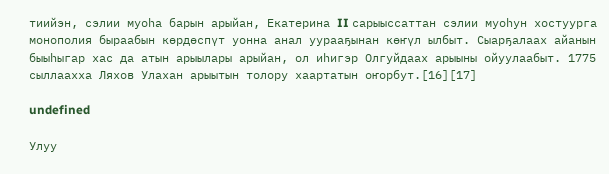тиийэн, сэлии муоһа барын арыйан, Екатерина II сарыыссаттан сэлии муоһун хостуурга монополия быраабын көрдөспүт уонна анал уурааҕынан көҥүл ылбыт. Сыарҕалаах айанын быыһыгар хас да атын арыылары арыйан, ол иһигэр Олгуйдаах арыыны ойуулаабыт. 1775 сыллаахха Ляхов Улахан арыытын толору хаартатын оҥорбут.[16][17]

undefined

Улуу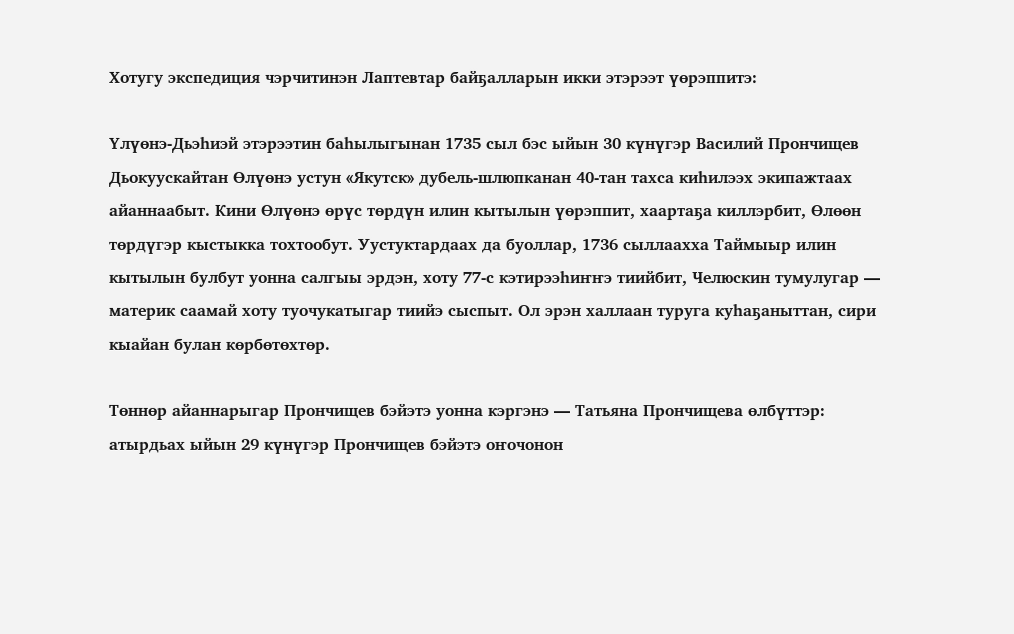Хотугу экспедиция чэрчитинэн Лаптевтар байҕалларын икки этэрээт үөрэппитэ:

Үлүөнэ-Дьэһиэй этэрээтин баһылыгынан 1735 сыл бэс ыйын 30 күнүгэр Василий Прончищев Дьокуускайтан Өлүөнэ устун «Якутск» дубель-шлюпканан 40-тан тахса киһилээх экипажтаах айаннаабыт. Кини Өлүөнэ өрүс төрдүн илин кытылын үөрэппит, хаартаҕа киллэрбит, Өлөөн төрдүгэр кыстыкка тохтообут. Уустуктардаах да буоллар, 1736 сыллаахха Таймыыр илин кытылын булбут уонна салгыы эрдэн, хоту 77-с кэтирээһиҥҥэ тиийбит, Челюскин тумулугар — материк саамай хоту туочукатыгар тиийэ сыспыт. Ол эрэн халлаан туруга куһаҕаныттан, сири кыайан булан көрбөтөхтөр.

Төннөр айаннарыгар Прончищев бэйэтэ уонна кэргэнэ — Татьяна Прончищева өлбүттэр: атырдьах ыйын 29 күнүгэр Прончищев бэйэтэ оҥочонон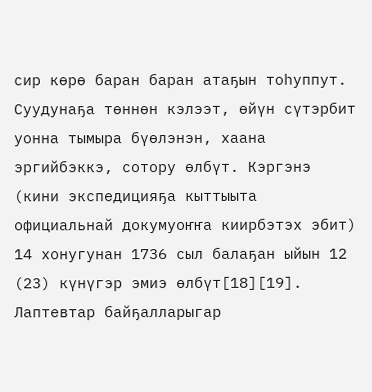сир көрө баран баран атаҕын тоһуппут. Суудунаҕа төннөн кэлээт, өйүн сүтэрбит уонна тымыра бүөлэнэн, хаана эргийбэккэ, сотору өлбүт. Кэргэнэ (кини экспедицияҕа кыттыыта официальнай докумуоҥҥа киирбэтэх эбит) 14 хонугунан 1736 сыл балаҕан ыйын 12 (23) күнүгэр эмиэ өлбүт[18][19]. Лаптевтар байҕалларыгар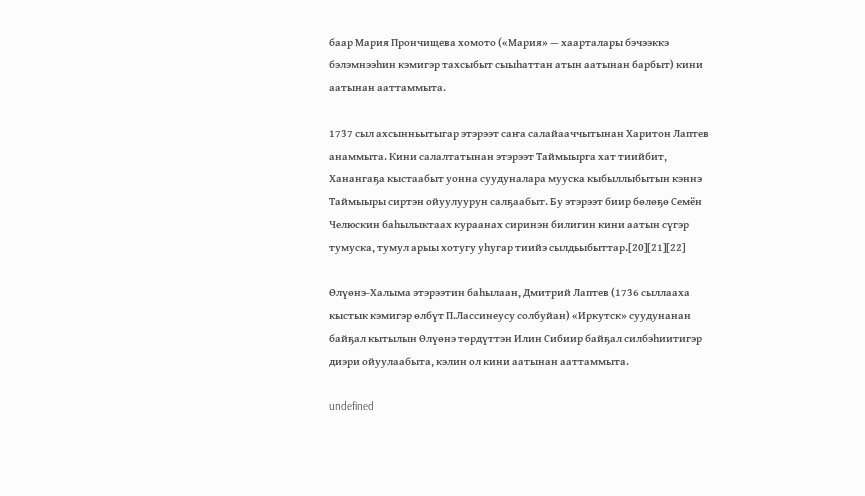баар Мария Прончищева хомото («Мария» — хаарталары бэчээккэ бэлэмнээһин кэмигэр тахсыбыт сыыһаттан атын аатынан барбыт) кини аатынан ааттаммыта.

1737 сыл ахсынньытыгар этэрээт саҥа салайааччытынан Харитон Лаптев анаммыта. Кини салалтатынан этэрээт Таймыырга хат тиийбит, Ханангаҕа кыстаабыт уонна суудуналара мууска кыбыллыбытын кэннэ Таймыыры сиртэн ойуулуурун салҕаабыт. Бу этэрээт биир бөлөҕө Семён Челюскин баһылыктаах кураанах сиринэн билигин кини аатын сүгэр тумуска, тумул арыы хотугу уһугар тиийэ сылдьыбыттар.[20][21][22]

Өлүөнэ-Халыма этэрээтин баһылаан, Дмитрий Лаптев (1736 сыллааха кыстык кэмигэр өлбүт П.Лассинеусу солбуйан) «Иркутск» суудунанан байҕал кытылын Өлүөнэ төрдүттэн Илин Сибиир байҕал силбэһиитигэр диэри ойуулаабыта, кэлин ол кини аатынан ааттаммыта.

undefined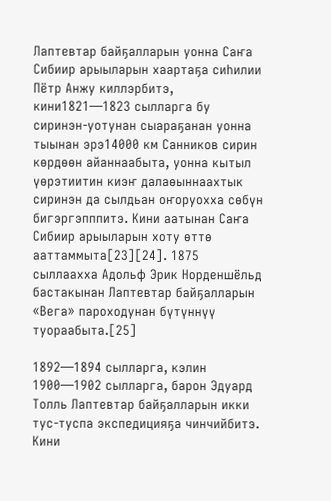Лаптевтар байҕалларын уонна Саҥа Сибиир арыыларын хаартаҕа сиһилии Пётр Анжу киллэрбитэ, кини1821—1823 сылларга бу сиринэн-уотунан сыараҕанан уонна тыынан эрэ14000 км Санников сирин көрдөөн айаннаабыта, уонна кытыл үөрэтиитин киэҥ далаөыннаахтык сиринэн да сылдьан оҥоруохха сөбүн бигэргэпппитэ. Кини аатынан Саҥа Сибиир арыыларын хоту өттө ааттаммыта[23][24]. 1875 сыллаахха Адольф Эрик Норденшёльд бастакынан Лаптевтар байҕалларын «Вега» пароходунан бүтүннүү туораабыта.[25]

1892—1894 сылларга, кэлин 1900—1902 сылларга, барон Эдуард Толль Лаптевтар байҕалларын икки тус-туспа экспедицияҕа чинчийбитэ. Кини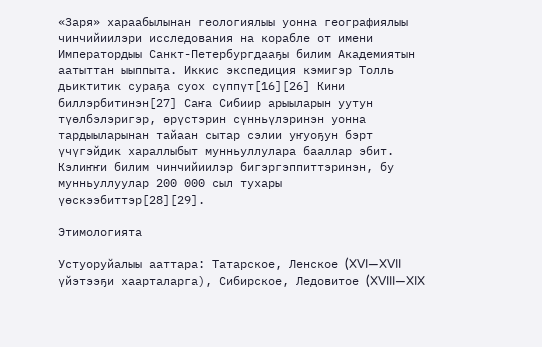«Заря» хараабылынан геологиялыы уонна географиялыы чинчийиилэри исследования на корабле от имени Императордыы Санкт-Петербургдааҕы билим Академиятын аатыттан ыыппыта. Иккис экспедиция кэмигэр Толль дьиктитик сураҕа суох сүппүт[16][26] Кини биллэрбитинэн[27] Саҥа Сибиир арыыларын уутун түөлбэлэригэр, өрүстэрин сүнньүлэринэн уонна тардыыларынан тайаан сытар сэлии уҥуоҕун бэрт үчүгэйдик хараллыбыт мунньуллулара бааллар эбит. Кэлиҥҥи билим чинчийиилэр бигэргэппиттэринэн, бу мунньуллуулар 200 000 сыл тухары үөскээбиттэр[28][29].

Этимологията

Устуоруйалыы ааттара: Татарское, Ленское (XVI—XVII үйэтээҕи хаарталарга), Сибирское, Ледовитое (XVIII—XIX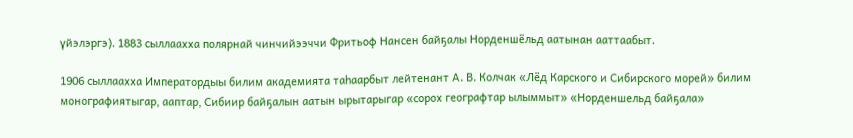үйэлэргэ). 1883 сыллаахха полярнай чинчийээччи Фритьоф Нансен байҕалы Норденшёльд аатынан ааттаабыт.

1906 сыллаахха Императордыы билим академията таһаарбыт лейтенант А. В. Колчак «Лёд Карского и Сибирского морей» билим монографиятыгар, ааптар, Сибиир байҕалын аатын ырытарыгар «сорох географтар ылыммыт» «Норденшельд байҕала»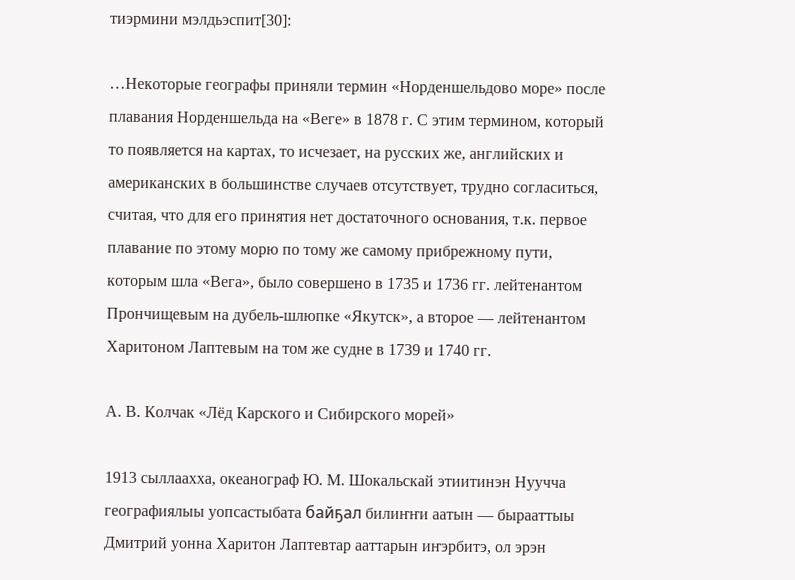тиэрмини мэлдьэспит[30]:

…Некоторые географы приняли термин «Норденшельдово море» после плавания Норденшельда на «Веге» в 1878 г. С этим термином, который то появляется на картах, то исчезает, на русских же, английских и американских в большинстве случаев отсутствует, трудно согласиться, считая, что для его принятия нет достаточного основания, т.к. первое плавание по этому морю по тому же самому прибрежному пути, которым шла «Вега», было совершено в 1735 и 1736 гг. лейтенантом Прончищевым на дубель-шлюпке «Якутск», а второе — лейтенантом Харитоном Лаптевым на том же судне в 1739 и 1740 гг.

А. В. Колчак «Лёд Карского и Сибирского морей»

1913 сыллаахха, океанограф Ю. М. Шокальскай этиитинэн Нуучча географиялыы уопсастыбата байҕал билиҥҥи аатын — бырааттыы Дмитрий уонна Харитон Лаптевтар ааттарын иҥэрбитэ, ол эрэн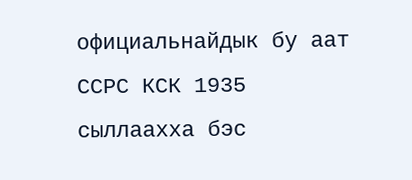официальнайдык бу аат ССРС КСК 1935 сыллаахха бэс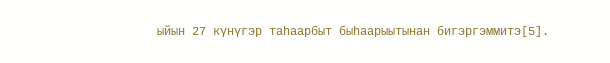ыйын 27 күнүгэр таһаарбыт быһаарыытынан бигэргэммитэ[5].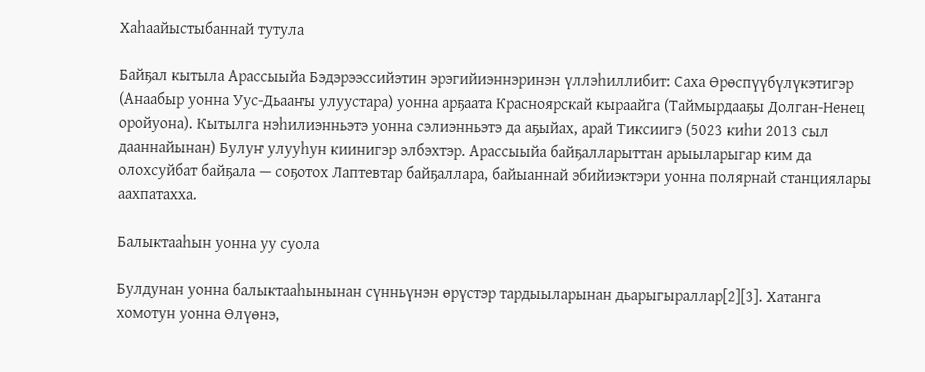Хаһаайыстыбаннай тутула

Байҕал кытыла Арассыыйа Бэдэрээссийэтин эрэгийиэннэринэн үллэһиллибит: Саха Өрөспүүбүлүкэтигэр (Анаабыр уонна Уус-Дьааҥы улуустара) уонна арҕаата Красноярскай кыраайга (Таймырдааҕы Долган-Ненец оройуона). Кытылга нэһилиэнньэтэ уонна сэлиэнньэтэ да аҕыйах, арай Тиксиигэ (5023 киһи 2013 сыл дааннайынан) Булуҥ улууһун киинигэр элбэхтэр. Арассыыйа байҕалларыттан арыыларыгар ким да олохсуйбат байҕала — соҕотох Лаптевтар байҕаллара, байыаннай эбийиэктэри уонна полярнай станциялары аахпатахха.

Балыктааһын уонна уу суола

Булдунан уонна балыктааһынынан сүнньүнэн өрүстэр тардыыларынан дьарыгыраллар[2][3]. Хатанга хомотун уонна Өлүөнэ,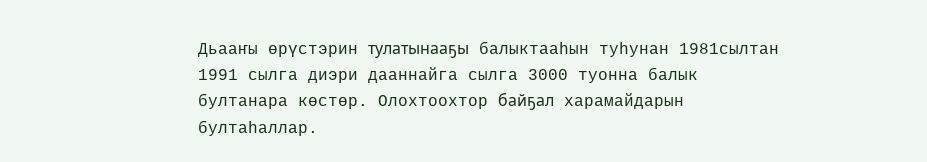Дьааҥы өрүстэрин тулатынааҕы балыктааһын туһунан 1981сылтан 1991 сылга диэри дааннайга сылга 3000 туонна балык бултанара көстөр. Олохтоохтор байҕал харамайдарын бултаһаллар.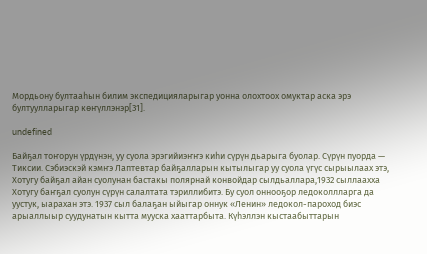Мордьону бултааһын билим экспедицияларыгар уонна олохтоох омуктар аска эрэ бултуулларыгар көҥүллэнэр[31].

undefined

Байҕал тоҥорун үрдүнэн, уу суола эрэгийиэҥҥэ киһи сүрүн дьарыга буолар. Сүрүн пуорда — Тиксии. Сэбиэскэй кэмҥэ Лаптевтар байҕалларын кытылыгар уу суола үгүс сырыылаах этэ, Хотугу байҕал айан суолунан бастакы полярнай конвойдар сылдьаллара,1932 сыллаахха Хотугу баҥҕал суолун сүрүн салалтата тэриллибитэ. Бу суол оннооҕор ледоколлларга да уустук, ыарахан этэ. 1937 сыл балаҕан ыйыгар оннук «Ленин» ледокол-пароход биэс арыаллыыр суудунатын кытта мууска хааттарбыта. Күһэллэн кыстаабыттарын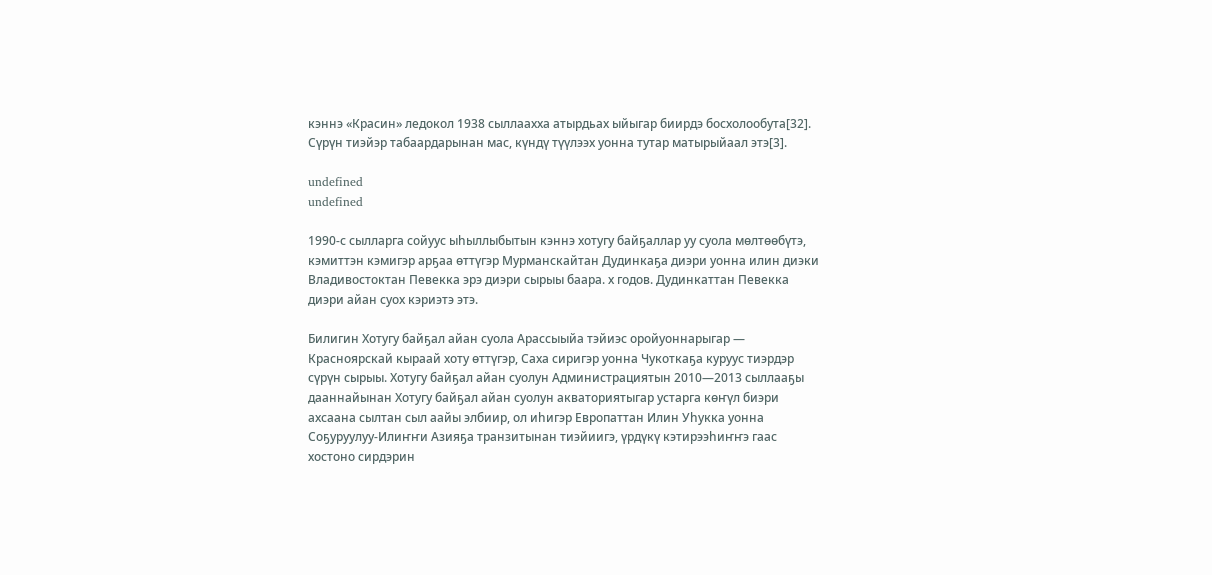кэннэ «Красин» ледокол 1938 сыллаахха атырдьах ыйыгар биирдэ босхолообута[32]. Сүрүн тиэйэр табаардарынан мас, күндү түүлээх уонна тутар матырыйаал этэ[3].

undefined
undefined

1990-с сылларга сойуус ыһыллыбытын кэннэ хотугу байҕаллар уу суола мөлтөөбүтэ, кэмиттэн кэмигэр арҕаа өттүгэр Мурманскайтан Дудинкаҕа диэри уонна илин диэки Владивостоктан Певекка эрэ диэри сырыы баара. х годов. Дудинкаттан Певекка диэри айан суох кэриэтэ этэ.

Билигин Хотугу байҕал айан суола Арассыыйа тэйиэс оройуоннарыгар — Красноярскай кыраай хоту өттүгэр, Саха сиригэр уонна Чукоткаҕа куруус тиэрдэр сүрүн сырыы. Хотугу байҕал айан суолун Администрациятын 2010—2013 сыллааҕы дааннайынан Хотугу байҕал айан суолун акваториятыгар устарга көҥүл биэри ахсаана сылтан сыл аайы элбиир, ол иһигэр Европаттан Илин Уһукка уонна Соҕуруулуу-Илиҥҥи Азияҕа транзитынан тиэйиигэ, үрдүкү кэтирээһиҥҥэ гаас хостоно сирдэрин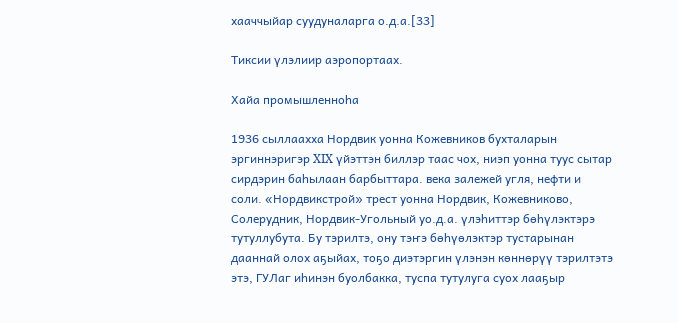хааччыйар суудуналарга о.д.а.[33]

Тиксии үлэлиир аэропортаах.

Хайа промышленноһа

1936 сыллаахха Нордвик уонна Кожевников бухталарын эргиннэригэр XIX үйэттэн биллэр таас чох, ниэп уонна туус сытар сирдэрин баһылаан барбыттара. века залежей угля, нефти и соли. «Нордвикстрой» трест уонна Нордвик, Кожевниково, Солерудник, Нордвик-Угольный уо.д.а. үлэһиттэр бөһүлэктэрэ тутуллубута. Бу тэрилтэ, ону тэҥэ бөһүөлэктэр тустарынан дааннай олох аҕыйах, тоҕо диэтэргин үлэнэн көннөрүү тэрилтэтэ этэ, ГУЛаг иһинэн буолбакка, туспа тутулуга суох лааҕыр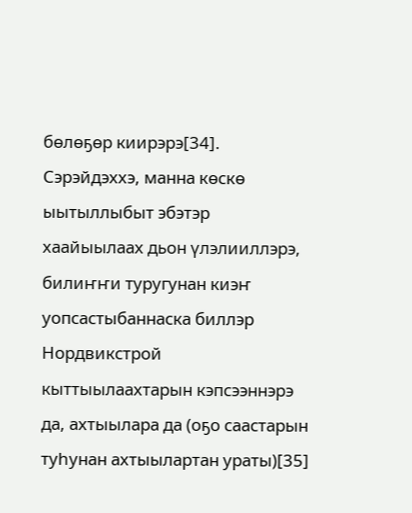бөлөҕөр киирэрэ[34]. Сэрэйдэххэ, манна көскө ыытыллыбыт эбэтэр хаайыылаах дьон үлэлииллэрэ, билиҥҥи туругунан киэҥ уопсастыбаннаска биллэр Нордвикстрой кыттыылаахтарын кэпсээннэрэ да, ахтыылара да (оҕо саастарын туһунан ахтыылартан ураты)[35]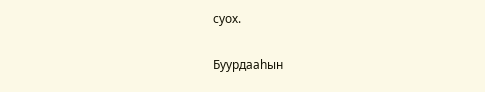суох.

Буурдааһын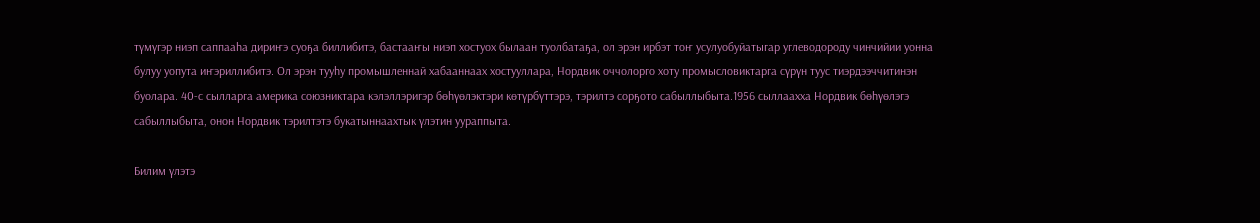түмүгэр ниэп саппааһа дириҥэ суоҕа биллибитэ, бастааҥы ниэп хостуох былаан туолбатаҕа, ол эрэн ирбэт тоҥ усулуобуйатыгар углеводороду чинчийии уонна булуу уопута иҥэриллибитэ. Ол эрэн тууһу промышленнай хабааннаах хостууллара, Нордвик оччолорго хоту промысловиктарга сүрүн туус тиэрдээччитинэн буолара. 40-с сылларга америка союзниктара кэлэллэригэр бөһүөлэктэри көтүрбүттэрэ, тэрилтэ сорҕото сабыллыбыта.1956 сыллаахха Нордвик бөһүөлэгэ сабыллыбыта, онон Нордвик тэрилтэтэ букатыннаахтык үлэтин уураппыта.

Билим үлэтэ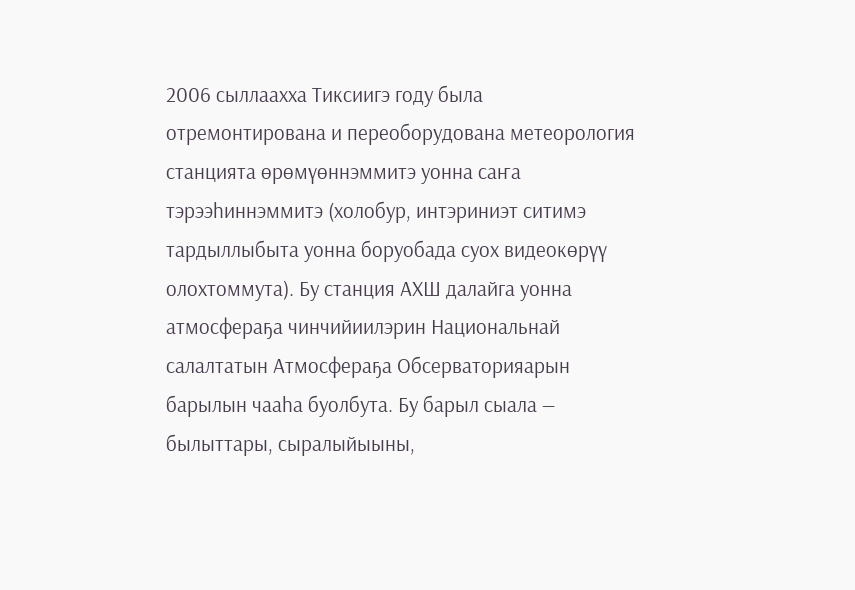2006 сыллаахха Тиксиигэ году была отремонтирована и переоборудована метеорология станцията өрөмүөннэммитэ уонна саҥа тэрээһиннэммитэ (холобур, интэриниэт ситимэ тардыллыбыта уонна боруобада суох видеокөрүү олохтоммута). Бу станция АХШ далайга уонна атмосфераҕа чинчийиилэрин Национальнай салалтатын Атмосфераҕа Обсерваторияарын барылын чааһа буолбута. Бу барыл сыала — былыттары, сыралыйыыны,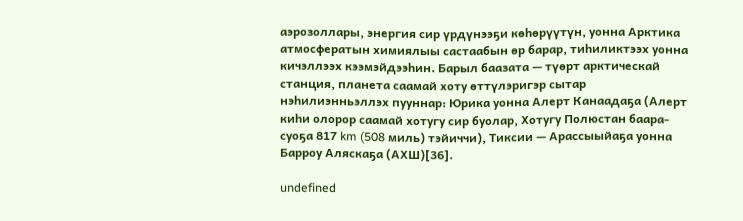аэрозоллары, энергия сир үрдүнээҕи көһөрүүтүн, уонна Арктика атмосфератын химиялыы састаабын өр барар, тиһиликтээх уонна кичэллээх кээмэйдээһин. Барыл баазата — түөрт арктическай станция, планета саамай хоту өттүлэригэр сытар нэһилиэнньэллэх пууннар: Юрика уонна Алерт Канаадаҕа (Алерт киһи олорор саамай хотугу сир буолар, Хотугу Полюстан баара-суоҕа 817 km (508 миль) тэйиччи), Тиксии — Арассыыйаҕа уонна Барроу Аляскаҕа (АХШ)[36].

undefined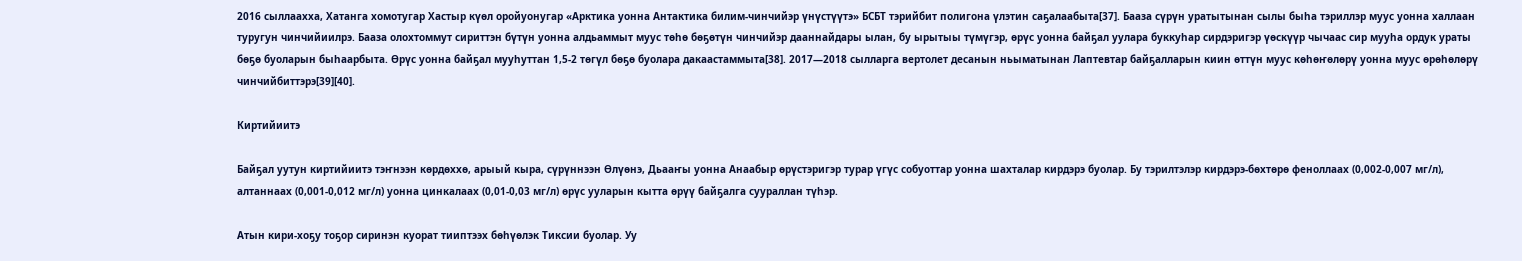2016 сыллаахха, Хатанга хомотугар Хастыр күөл оройуонугар «Арктика уонна Антактика билим-чинчийэр үнүстүүтэ» БСБТ тэрийбит полигона үлэтин саҕалаабыта[37]. Бааза сүрүн уратытынан сылы быһа тэриллэр муус уонна халлаан туругун чинчийиилрэ. Бааза олохтоммут сириттэн бүтүн уонна алдьаммыт муус төһө бөҕөтүн чинчийэр дааннайдары ылан, бу ырытыы түмүгэр, өрүс уонна байҕал уулара буккуһар сирдэригэр үөскүүр чычаас сир мууһа ордук ураты бөҕө буоларын быһаарбыта. Өрүс уонна байҕал мууһуттан 1,5-2 төгүл бөҕө буолара дакаастаммыта[38]. 2017—2018 сылларга вертолет десанын ньыматынан Лаптевтар байҕалларын киин өттүн муус көһөҥөлөрү уонна муус өрөһөлөрү чинчийбиттэрэ[39][40].

Киртийиитэ

Байҕал уутун киртийиитэ тэҥнээн көрдөххө, арыый кыра, сүрүннээн Өлүөнэ, Дьааҥы уонна Анаабыр өрүстэригэр турар үгүс собуоттар уонна шахталар кирдэрэ буолар. Бу тэрилтэлэр кирдэрэ-бөхтөрө феноллаах (0,002-0,007 мг/л), алтаннаах (0,001-0,012 мг/л) уонна цинкалаах (0,01-0,03 мг/л) өрүс ууларын кытта өрүү байҕалга суураллан түһэр.

Атын кири-хоҕу тоҕор сиринэн куорат тииптээх бөһүөлэк Тиксии буолар. Уу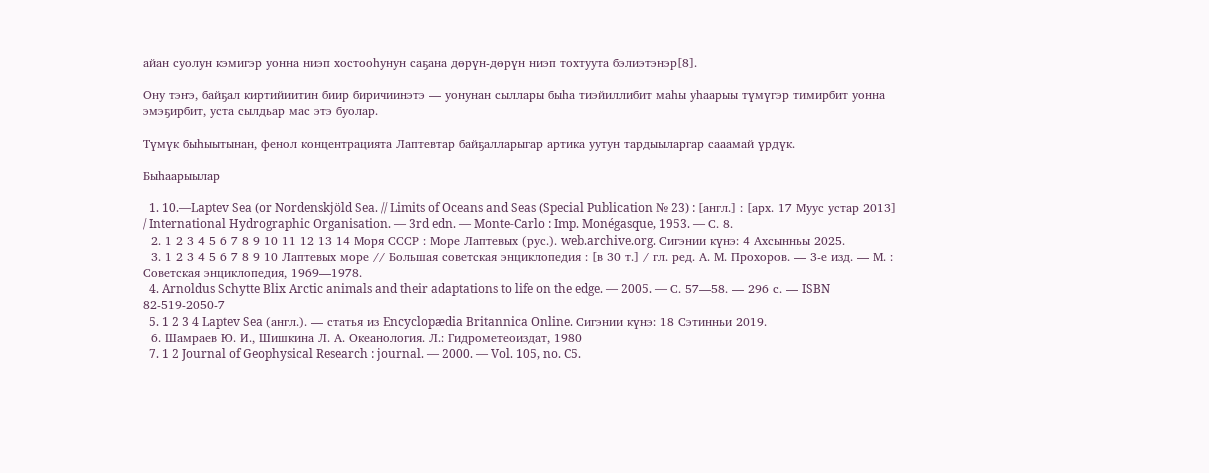айан суолун кэмигэр уонна ниэп хостооһунун саҕана дөрүн-дөрүн ниэп тохтуута бэлиэтэнэр[8].

Ону тэҥэ, байҕал киртийиитин биир биричиинэтэ — уонунан сыллары быһа тиэйиллибит маһы уһаарыы түмүгэр тимирбит уонна эмэҕирбит, уста сылдьар мас этэ буолар.

Түмүк быһыытынан, фенол концентрацията Лаптевтар байҕалларыгар артика уутун тардыыларгар сааамай үрдүк.

Быһаарыылар

  1. 10.—Laptev Sea (or Nordenskjöld Sea. // Limits of Oceans and Seas (Special Publication № 23) : [англ.] : [арх. 17 Муус устар 2013] / International Hydrographic Organisation. — 3rd edn. — Monte-Carlo : Imp. Monégasque, 1953. — С. 8.
  2. 1 2 3 4 5 6 7 8 9 10 11 12 13 14 Моря СССР : Море Лаптевых (рус.). web.archive.org. Сигэнии күнэ: 4 Ахсынньы 2025.
  3. 1 2 3 4 5 6 7 8 9 10 Лаптевых море // Большая советская энциклопедия : [в 30 т.] / гл. ред. А. М. Прохоров. — 3-е изд. — М. : Советская энциклопедия, 1969—1978.
  4. Arnoldus Schytte Blix Arctic animals and their adaptations to life on the edge. — 2005. — С. 57—58. — 296 с. — ISBN 82-519-2050-7
  5. 1 2 3 4 Laptev Sea (англ.). — статья из Encyclopædia Britannica Online. Сигэнии күнэ: 18 Сэтинньи 2019.
  6. Шамраев Ю. И., Шишкина Л. А. Океанология. Л.: Гидрометеоиздат, 1980
  7. 1 2 Journal of Geophysical Research : journal. — 2000. — Vol. 105, no. C5.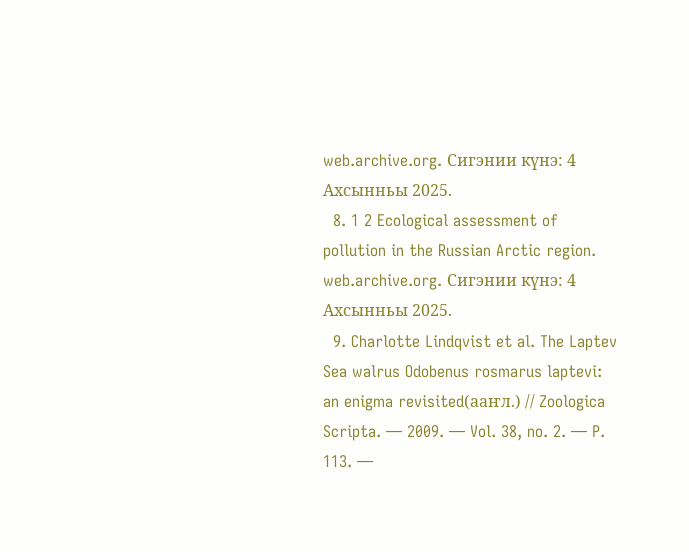web.archive.org. Сигэнии күнэ: 4 Ахсынньы 2025.
  8. 1 2 Ecological assessment of pollution in the Russian Arctic region. web.archive.org. Сигэнии күнэ: 4 Ахсынньы 2025.
  9. Charlotte Lindqvist et al. The Laptev Sea walrus Odobenus rosmarus laptevi: an enigma revisited(ааҥл.) // Zoologica Scripta. — 2009. — Vol. 38, no. 2. — P. 113. —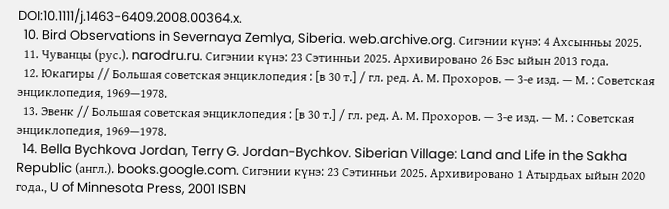DOI:10.1111/j.1463-6409.2008.00364.x.
  10. Bird Observations in Severnaya Zemlya, Siberia. web.archive.org. Сигэнии күнэ: 4 Ахсынньы 2025.
  11. Чуванцы (рус.). narodru.ru. Сигэнии күнэ: 23 Сэтинньи 2025. Архивировано 26 Бэс ыйын 2013 года.
  12. Юкагиры // Большая советская энциклопедия : [в 30 т.] / гл. ред. А. М. Прохоров. — 3-е изд. — М. : Советская энциклопедия, 1969—1978.
  13. Эвенк // Большая советская энциклопедия : [в 30 т.] / гл. ред. А. М. Прохоров. — 3-е изд. — М. : Советская энциклопедия, 1969—1978.
  14. Bella Bychkova Jordan, Terry G. Jordan-Bychkov. Siberian Village: Land and Life in the Sakha Republic (англ.). books.google.com. Сигэнии күнэ: 23 Сэтинньи 2025. Архивировано 1 Атырдьах ыйын 2020 года., U of Minnesota Press, 2001 ISBN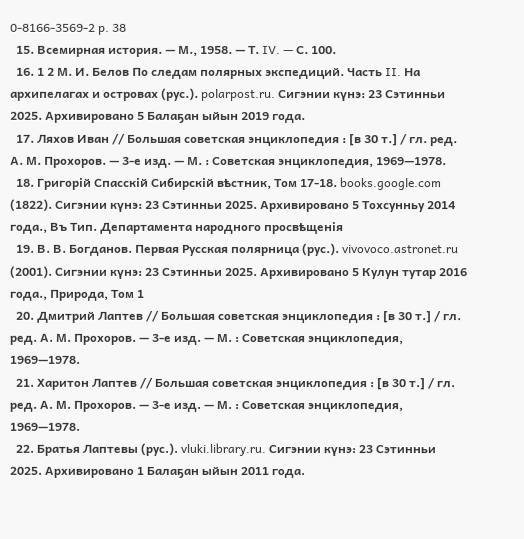0-8166-3569-2 p. 38
  15. Всемирная история. — М., 1958. — Т. IV. — С. 100.
  16. 1 2 М. И. Белов По следам полярных экспедиций. Часть II. На архипелагах и островах (рус.). polarpost.ru. Сигэнии күнэ: 23 Сэтинньи 2025. Архивировано 5 Балаҕан ыйын 2019 года.
  17. Ляхов Иван // Большая советская энциклопедия : [в 30 т.] / гл. ред. А. М. Прохоров. — 3-е изд. — М. : Советская энциклопедия, 1969—1978.
  18. Григорій Спасскій Сибирскій вѣстник, Том 17-18. books.google.com (1822). Сигэнии күнэ: 23 Сэтинньи 2025. Архивировано 5 Тохсунньу 2014 года., Въ Тип. Департамента народного просвѣщенія
  19. В. В. Богданов. Первая Русская полярница (рус.). vivovoco.astronet.ru (2001). Сигэнии күнэ: 23 Сэтинньи 2025. Архивировано 5 Кулун тутар 2016 года., Природа, Том 1
  20. Дмитрий Лаптев // Большая советская энциклопедия : [в 30 т.] / гл. ред. А. М. Прохоров. — 3-е изд. — М. : Советская энциклопедия, 1969—1978.
  21. Харитон Лаптев // Большая советская энциклопедия : [в 30 т.] / гл. ред. А. М. Прохоров. — 3-е изд. — М. : Советская энциклопедия, 1969—1978.
  22. Братья Лаптевы (рус.). vluki.library.ru. Сигэнии күнэ: 23 Сэтинньи 2025. Архивировано 1 Балаҕан ыйын 2011 года.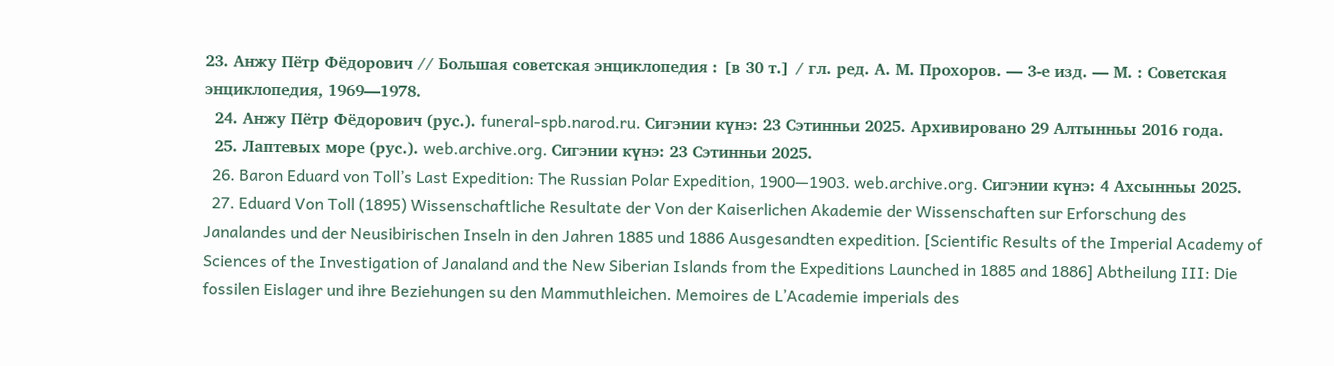23. Анжу Пётр Фёдорович // Большая советская энциклопедия : [в 30 т.] / гл. ред. А. М. Прохоров. — 3-е изд. — М. : Советская энциклопедия, 1969—1978.
  24. Анжу Пётр Фёдорович (рус.). funeral-spb.narod.ru. Сигэнии күнэ: 23 Сэтинньи 2025. Архивировано 29 Алтынньы 2016 года.
  25. Лаптевых море (рус.). web.archive.org. Сигэнии күнэ: 23 Сэтинньи 2025.
  26. Baron Eduard von Toll’s Last Expedition: The Russian Polar Expedition, 1900—1903. web.archive.org. Сигэнии күнэ: 4 Ахсынньы 2025.
  27. Eduard Von Toll (1895) Wissenschaftliche Resultate der Von der Kaiserlichen Akademie der Wissenschaften sur Erforschung des Janalandes und der Neusibirischen Inseln in den Jahren 1885 und 1886 Ausgesandten expedition. [Scientific Results of the Imperial Academy of Sciences of the Investigation of Janaland and the New Siberian Islands from the Expeditions Launched in 1885 and 1886] Abtheilung III: Die fossilen Eislager und ihre Beziehungen su den Mammuthleichen. Memoires de L’Academie imperials des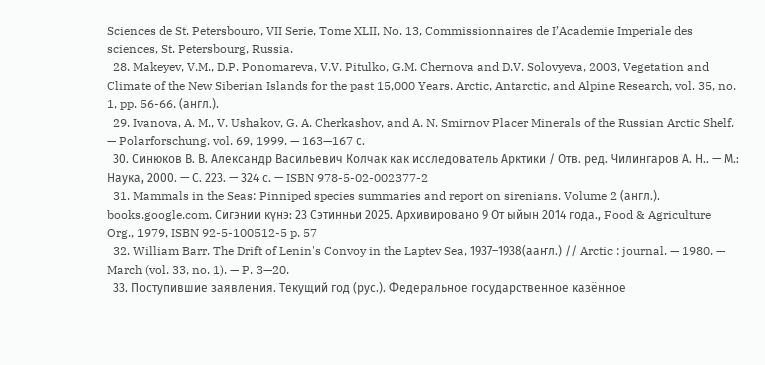Sciences de St. Petersbouro, VII Serie, Tome XLII, No. 13, Commissionnaires de I’Academie Imperiale des sciences, St. Petersbourg, Russia.
  28. Makeyev, V.M., D.P. Ponomareva, V.V. Pitulko, G.M. Chernova and D.V. Solovyeva, 2003, Vegetation and Climate of the New Siberian Islands for the past 15,000 Years. Arctic, Antarctic, and Alpine Research, vol. 35, no. 1, pp. 56-66. (англ.).
  29. Ivanova, A. M., V. Ushakov, G. A. Cherkashov, and A. N. Smirnov Placer Minerals of the Russian Arctic Shelf. — Polarforschung. vol. 69, 1999. — 163—167 с.
  30. Синюков В. В. Александр Васильевич Колчак как исследователь Арктики / Отв. ред. Чилингаров А. Н.. — М.: Наука, 2000. — С. 223. — 324 с. — ISBN 978-5-02-002377-2
  31. Mammals in the Seas: Pinniped species summaries and report on sirenians. Volume 2 (англ.). books.google.com. Сигэнии күнэ: 23 Сэтинньи 2025. Архивировано 9 От ыйын 2014 года., Food & Agriculture Org., 1979, ISBN 92-5-100512-5 p. 57
  32. William Barr. The Drift of Lenin's Convoy in the Laptev Sea, 1937–1938(ааҥл.) // Arctic : journal. — 1980. — March (vol. 33, no. 1). — P. 3—20.
  33. Поступившие заявления. Текущий год (рус.). Федеральное государственное казённое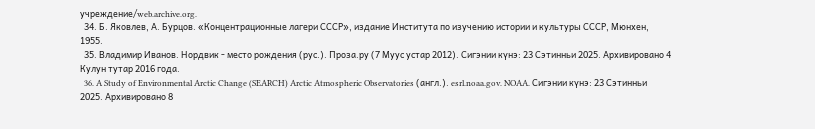учреждение/web.archive.org.
  34. Б. Яковлев, А. Бурцов. «Концентрационные лагери СССР», издание Института по изучению истории и культуры СССР, Мюнхен, 1955.
  35. Владимир Иванов. Нордвик - место рождения (рус.). Проза.ру (7 Муус устар 2012). Сигэнии күнэ: 23 Сэтинньи 2025. Архивировано 4 Кулун тутар 2016 года.
  36. A Study of Environmental Arctic Change (SEARCH) Arctic Atmospheric Observatories (англ.). esrl.noaa.gov. NOAA. Сигэнии күнэ: 23 Сэтинньи 2025. Архивировано 8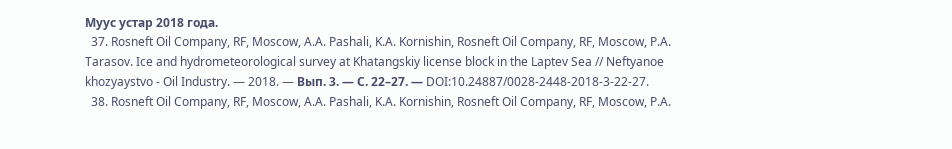Муус устар 2018 года.
  37. Rosneft Oil Company, RF, Moscow, A.A. Pashali, K.A. Kornishin, Rosneft Oil Company, RF, Moscow, P.A. Tarasov. Ice and hydrometeorological survey at Khatangskiy license block in the Laptev Sea // Neftyanoe khozyaystvo - Oil Industry. — 2018. — Вып. 3. — С. 22–27. — DOI:10.24887/0028-2448-2018-3-22-27.
  38. Rosneft Oil Company, RF, Moscow, A.A. Pashali, K.A. Kornishin, Rosneft Oil Company, RF, Moscow, P.A.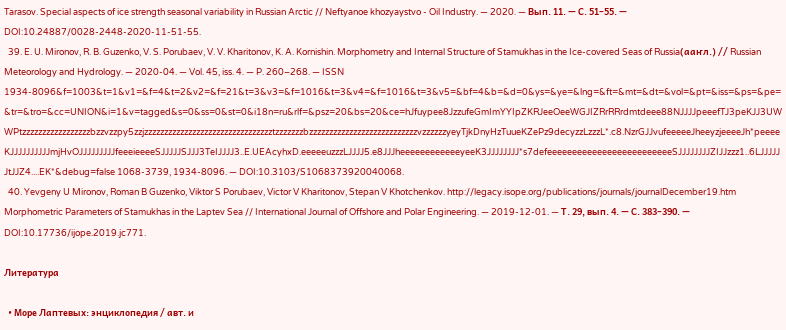Tarasov. Special aspects of ice strength seasonal variability in Russian Arctic // Neftyanoe khozyaystvo - Oil Industry. — 2020. — Вып. 11. — С. 51–55. — DOI:10.24887/0028-2448-2020-11-51-55.
  39. E. U. Mironov, R. B. Guzenko, V. S. Porubaev, V. V. Kharitonov, K. A. Kornishin. Morphometry and Internal Structure of Stamukhas in the Ice-covered Seas of Russia(ааҥл.) // Russian Meteorology and Hydrology. — 2020-04. — Vol. 45, iss. 4. — P. 260–268. — ISSN 1934-8096&f=1003&t=1&v1=&f=4&t=2&v2=&f=21&t=3&v3=&f=1016&t=3&v4=&f=1016&t=3&v5=&bf=4&b=&d=0&ys=&ye=&lng=&ft=&mt=&dt=&vol=&pt=&iss=&ps=&pe=&tr=&tro=&cc=UNION&i=1&v=tagged&s=0&ss=0&st=0&i18n=ru&rlf=&psz=20&bs=20&ce=hJfuypee8JzzufeGmImYYIpZKRJeeOeeWGJIZRrRRrdmtdeee88NJJJJpeeefTJ3peKJJ3UWWPtzzzzzzzzzzzzzzzzzbzzvzzpy5zzjzzzzzzzzzzzzzzzzzzzzzzzzzzzzzzzztzzzzzzzbzzzzzzzzzzzzzzzzzzzzzzzzzzzvzzzzzzyeyTjkDnyHzTuueKZePz9decyzzLzzzL*.c8.NzrGJJvufeeeeeJheeyzjeeeeJh*peeeeKJJJJJJJJJJmjHvOJJJJJJJJJfeeeieeeeSJJJJJSJJJ3TeIJJJJ3..E.UEAcyhxD.eeeeeuzzzLJJJJ5.e8JJJheeeeeeeeeeeeyeeK3JJJJJJJJ*s7defeeeeeeeeeeeeeeeeeeeeeeeeeSJJJJJJJJZIJJzzz1..6LJJJJJJtJJZ4....EK*&debug=false 1068-3739, 1934-8096. — DOI:10.3103/S1068373920040068.
  40. Yevgeny U Mironov, Roman B Guzenko, Viktor S Porubaev, Victor V Kharitonov, Stepan V Khotchenkov. http://legacy.isope.org/publications/journals/journalDecember19.htm Morphometric Parameters of Stamukhas in the Laptev Sea // International Journal of Offshore and Polar Engineering. — 2019-12-01. — Т. 29, вып. 4. — С. 383–390. — DOI:10.17736/ijope.2019.jc771.

Литература

  • Море Лаптевых: энциклопедия / авт. и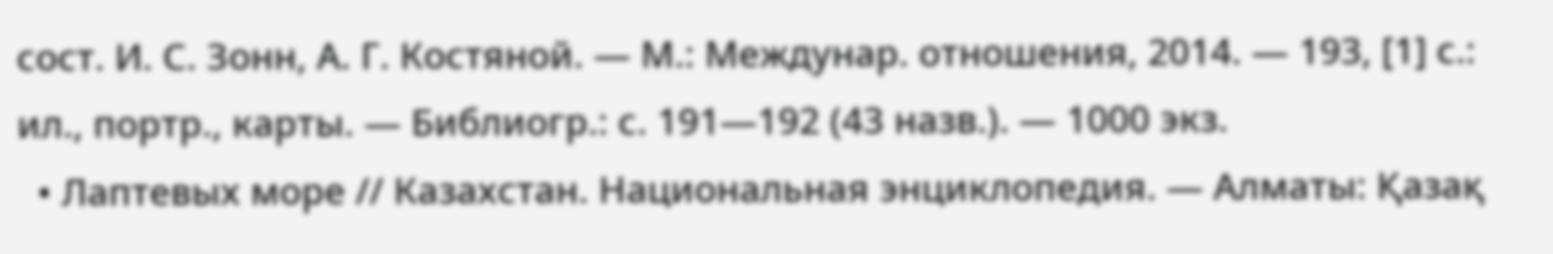сост. И. С. Зонн, А. Г. Костяной. — М.: Междунар. отношения, 2014. — 193, [1] с.: ил., портр., карты. — Библиогр.: с. 191—192 (43 назв.). — 1000 экз.
  • Лаптевых море // Казахстан. Национальная энциклопедия. — Алматы: Қазақ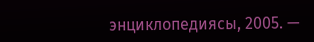энциклопедиясы, 2005. —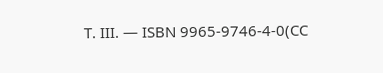Т. III. — ISBN 9965-9746-4-0(CC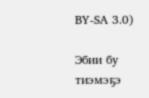BY-SA 3.0)

Эбии бу тиэмэҕэ